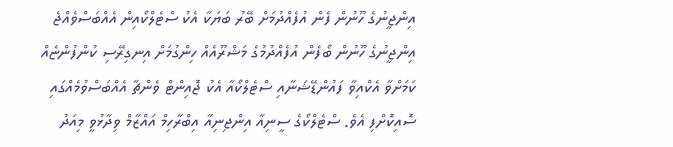އިންޖީނުގެ ހޫނުން ފެން އުފެއްދުމަށް ބޭރު ބަޔަކާ އެކު ސްޓެލްކޯއިން އެއްބަސްވެއްޖެ
އިންޖީނުގެ ހޫނުން ބޯފެން އުފެއްދުމުގެ މަޝްރޫއެއް ހިންގުމަށް އިނގިރޭސި ކުންފުންޏެއް ކަމަށްވާ އެކްއިވާ ފައުންޑޭޝަނާއި ސްޓެލްކޯއާ އެކު ޖޮއިންޓް ވެންޗާ އެއްބަސްވުމެއްގައި ސޮއިކޮށްފި އެވެ. ސްޓެލްކޯގެ ސީނިއާ އިންޖިނިއާ އިބްރާހިމް އައްޒާމް ވިދާޅުވީ މިއަދު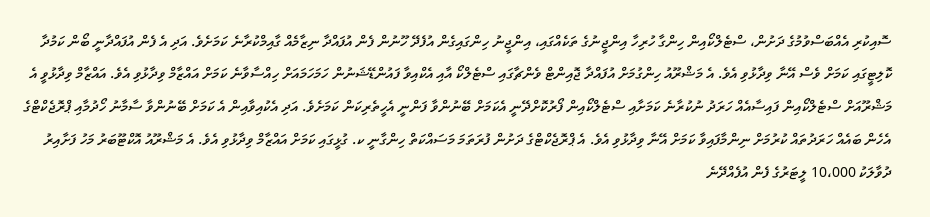ސޮއިކުރި އެއްބަސްވުމުގެ ދަށުން، ސްޓެލްކޯއިން ހިންގާ ހުރިހާ އިންޖީނުގެ ތަކެއްގައި، އިންޖީނު ހިންގައިގެން އުފެދޭ ހޫނުން ފެން އުފައްދާ ނިޒާމެއް ގާއިމްކުރާނެ ކަމަށެވެ. އަދި އެ ފެން އުފައްދާނީ ބޯން ކަމުދާ ކޮލިޓީގައި ކަމަށް ވެސް އޭނާ ވިދާޅުވި އެވެ. އެ މަޝްރޫއު ހިންގުމަށް އުފައްދާ ޖޮއިންޓް ވެންޗާގައި ސްޓެލްކޯ އާއި އެކްއިވާ ފައުންޑޭޝަނުން ހަމަހަމައަށް ހިއްސާވާނެ ކަމަށް އައްޒާމް ވިދާޅުވި އެވެ. އައްޒާމް ވިދާޅުވީ އެ މަޝްރޫއަށް ސްޓެލްކޯއިން ފައިސާއެއް ހަރަދު ނުކުރާނެ ކަމަށާއި ސްޓެލްކޯއިން ފޯރުކޮށްދޭނީ އެކަމަށް ބޭނުންވާ ފަންނީ އެހީތެރިކަން ކަމަށެވެ. އަދި އެކުއިވާއިން އެ ކަމަށް ބޭނުންވާ ސާމާނު ހޯދުމާއި ޕްރޮޖެކްޓްގެ އެހެން ބައެއް ހަރަދުތައް ކުރުމަށް ނިންމާފައިވާ ކަމަށް އޭނާ ވިދާޅުވި އެވެ. އެ ޕްރޮޖެކްޓްގެ ދަށުން ފުރަތަމަ މަސައްކަތް ހިންގާނީ ކ. ގުޅީގައި ކަމަށް އައްޒާމް ވިދާޅުވި އެވެ. އެ މަޝްރޫއު އޮކްޓޫބަރު މަހު ފަށާއިރު ދުވާލަކު 10،000 ލީޓަރުގެ ފެން އުފެއްދޭނެ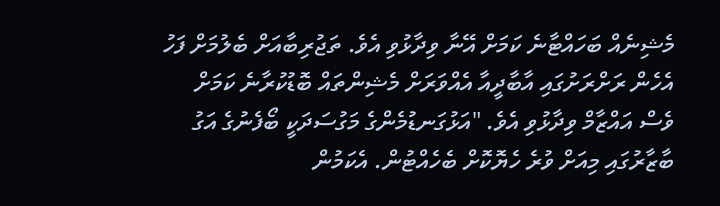މެޝިނެއް ބަހައްޓާނެ ކަމަށް އޭނާ ވިދާޅުވި އެވެ. ތަޖުރިބާއަށް ބެލުމަށް ފަހު އެހެން ރަށްރަށުގައި އާބާދީއާ އެއްވަރަށް މެޝިންތައް ބޮޑުކުރާނެ ކަމަށް ވެސް އައްޒާމް ވިދާޅުވި އެވެ. "އަޅުގަނޑުމެންގެ މަގުސަދަކީ ބޯފެނުގެ އަގު ބާޒާރުގައި މިއަށް ވުރެ ހެޔޮކޮށް ބެހެއްޓުން. އެކަމުން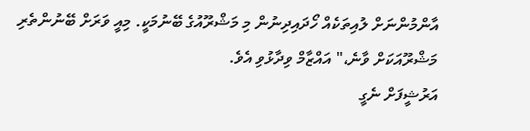އާންމުންނަށް ލުއިތަކެއް ހޯދައިދިނުން މި މަޝްރޫއުގެ ބޭނުމަކީ. މިއީ ވަރަށް ބޭނުންތެރި މަޝްރޫއަކަށް ވާނެ،" އައްޒާމް ވިދާޅުވި އެވެ.
އަރުޝީފަށް ނެގީ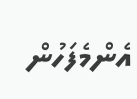އެންމެފަހުން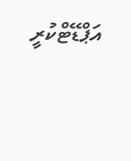އަޕްޑޭޓްކުރީ